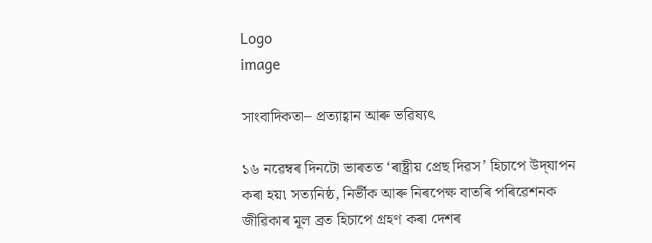Logo
image

সাংবাদিকতা– প্ৰত্যাহ্বান আৰু ভৱিষ্যৎ

১৬ নৱেম্বৰ দিনটো ভাৰতত ‘ৰাষ্ট্ৰীয় প্ৰেছ দিৱস’ হিচাপে উদ্‌যাপন কৰা হয়৷ সত্যনিষ্ঠ, নিৰ্ভীক আৰু নিৰপেক্ষ বাতৰি পৰিৱেশনক জীৱিকাৰ মূল ব্ৰত হিচাপে গ্ৰহণ কৰা দেশৰ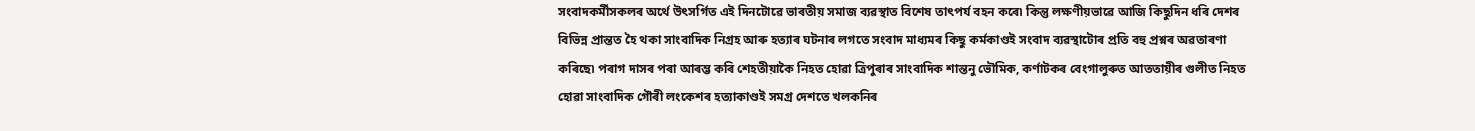সংবাদকৰ্মীসকলৰ অৰ্থে উৎসৰ্গিত এই দিনটোৱে ভাৰতীয় সমাজ ব্যৱস্থাত বিশেষ তাৎপৰ্য বহন কৰে৷ কিন্তু লক্ষণীয়ভাৱে আজি কিছুদিন ধৰি দেশৰ বিভিন্ন প্ৰান্তত হৈ থকা সাংবাদিক নিগ্ৰহ আৰু হত্যাৰ ঘটনাৰ লগতে সংবাদ মাধ্যমৰ কিছু কৰ্মকাণ্ডই সংবাদ ব্যৱস্থাটোৰ প্ৰতি বহু প্ৰশ্নৰ অৱতাৰণা কৰিছে৷ পৰাগ দাসৰ পৰা আৰম্ভ কৰি শেহতীয়াকৈ নিহত হোৱা ত্ৰিপুৰাৰ সাংবাদিক শান্তনু ভৌমিক, কৰ্ণাটকৰ বেংগালুৰুত আততায়ীৰ গুলীত নিহত হোৱা সাংবাদিক গৌৰী লংকেশৰ হত্যাকাণ্ডই সমগ্ৰ দেশতে খলকনিৰ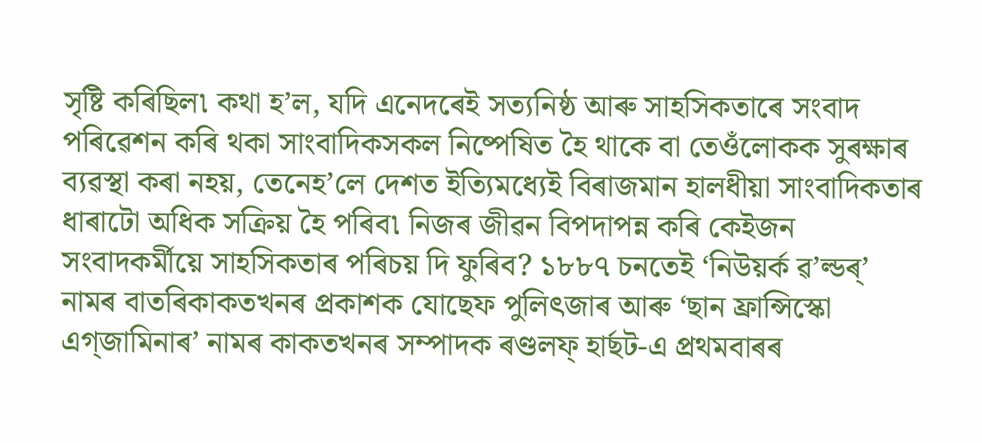সৃষ্টি কৰিছিল৷ কথা হ’ল, যদি এনেদৰেই সত্যনিষ্ঠ আৰু সাহসিকতাৰে সংবাদ পৰিৱেশন কৰি থকা সাংবাদিকসকল নিষ্পেষিত হৈ থাকে বা তেওঁলোকক সুৰক্ষাৰ ব্যৱস্থা কৰা নহয়, তেনেহ’লে দেশত ইত্যিমধ্যেই বিৰাজমান হালধীয়া সাংবাদিকতাৰ ধাৰাটো অধিক সক্ৰিয় হৈ পৰিব৷ নিজৰ জীৱন বিপদাপন্ন কৰি কেইজন সংবাদকৰ্মীয়ে সাহসিকতাৰ পৰিচয় দি ফুৰিব? ১৮৮৭ চনতেই ‘নিউয়ৰ্ক ৱ’ল্ডৰ্’ নামৰ বাতৰিকাকতখনৰ প্ৰকাশক যোছেফ পুলিৎজাৰ আৰু ‘ছান ফ্ৰান্সিস্কো এগ্‌জামিনাৰ’ নামৰ কাকতখনৰ সম্পাদক ৰণ্ডলফ্‌ হাৰ্ছট-এ প্ৰথমবাৰৰ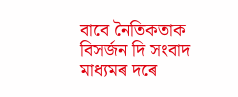বাবে নৈতিকতাক বিসৰ্জন দি সংবাদ মাধ্যমৰ দৰে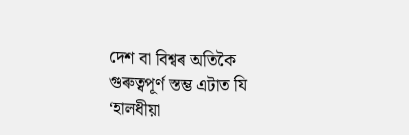দেশ বা বিশ্বৰ অতিকৈ গুৰুত্বপূৰ্ণ স্তম্ভ এটাত যি ‘হালধীয়া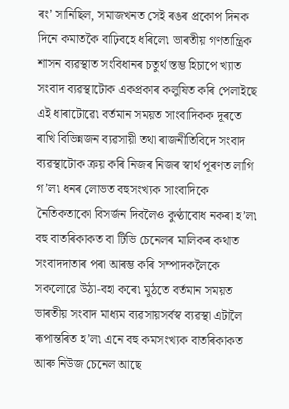ৰং’ সানিছিল, সমাজখনত সেই ৰঙৰ প্ৰকোপ দিনক দিনে কমাতকৈ বাঢ়িবহে ধৰিলে৷ ভাৰতীয় গণতান্ত্ৰিক শাসন ব্যৱস্থাত সংবিধানৰ চতুৰ্থ স্তম্ভ হিচাপে খ্যাত সংবাদ ব্যৱস্থাটোক একপ্ৰকাৰ কলুষিত কৰি পেলাইছে এই ধাৰাটোৱে৷ বৰ্তমান সময়ত সাংবাদিকক দূৰতে ৰাখি বিভিন্নজন ব্যৱসায়ী তথা ৰাজনীতিবিদে সংবাদ ব্যৱস্থাটোক ক্ৰয় কৰি নিজৰ নিজৰ স্বাৰ্থ পূৰণত লাগি গ’ল৷ ধনৰ লোভত বহুসংখ্যক সাংবাদিকে নৈতিকতাকো বিসৰ্জন দিবলৈও কুণ্ঠাবোধ নকৰা হ’ল৷ বহু বাতৰিকাকত বা টিভি চেনেলৰ মালিকৰ কথাত সংবাদদাতাৰ পৰা আৰম্ভ কৰি সম্পাদকলৈকে সকলোৱে উঠা-বহা কৰে৷ মুঠতে বৰ্তমান সময়ত ভাৰতীয় সংবাদ মাধ্যম ব্যৱসায়সৰ্বস্ব ব্যৱস্থা এটালৈ ৰূপান্তৰিত হ’ল৷ এনে বহু কমসংখ্যক বাতৰিকাকত আৰু নিউজ চেনেল আছে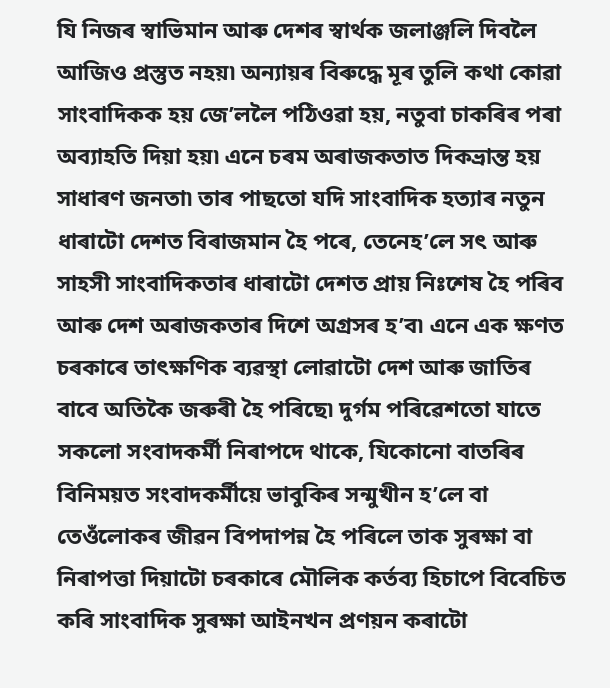যি নিজৰ স্বাভিমান আৰু দেশৰ স্বাৰ্থক জলাঞ্জলি দিবলৈ আজিও প্ৰস্তুত নহয়৷ অন্যায়ৰ বিৰুদ্ধে মূৰ তুলি কথা কোৱা সাংবাদিকক হয় জে’ললৈ পঠিওৱা হয়, নতুবা চাকৰিৰ পৰা অব্যাহতি দিয়া হয়৷ এনে চৰম অৰাজকতাত দিকভ্ৰান্ত হয় সাধাৰণ জনতা৷ তাৰ পাছতো যদি সাংবাদিক হত্যাৰ নতুন ধাৰাটো দেশত বিৰাজমান হৈ পৰে, তেনেহ’লে সৎ আৰু সাহসী সাংবাদিকতাৰ ধাৰাটো দেশত প্ৰায় নিঃশেষ হৈ পৰিব আৰু দেশ অৰাজকতাৰ দিশে অগ্ৰসৰ হ’ব৷ এনে এক ক্ষণত চৰকাৰে তাৎক্ষণিক ব্যৱস্থা লোৱাটো দেশ আৰু জাতিৰ বাবে অতিকৈ জৰুৰী হৈ পৰিছে৷ দুৰ্গম পৰিৱেশতো যাতে সকলো সংবাদকৰ্মী নিৰাপদে থাকে, যিকোনো বাতৰিৰ বিনিময়ত সংবাদকৰ্মীয়ে ভাবুকিৰ সন্মুখীন হ’লে বা তেওঁলোকৰ জীৱন বিপদাপন্ন হৈ পৰিলে তাক সুৰক্ষা বা নিৰাপত্তা দিয়াটো চৰকাৰে মৌলিক কৰ্তব্য হিচাপে বিবেচিত কৰি সাংবাদিক সুৰক্ষা আইনখন প্ৰণয়ন কৰাটো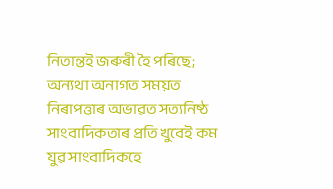নিতান্তই জৰুৰী হৈ পৰিছে; অন্যথা অনাগত সময়ত নিৰাপত্তাৰ অভাৱত সত্যনিষ্ঠ সাংবাদিকতাৰ প্ৰতি খুবেই কম যুৱ সাংবাদিকহে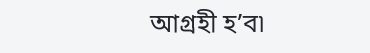আগ্ৰহী হ’ব৷